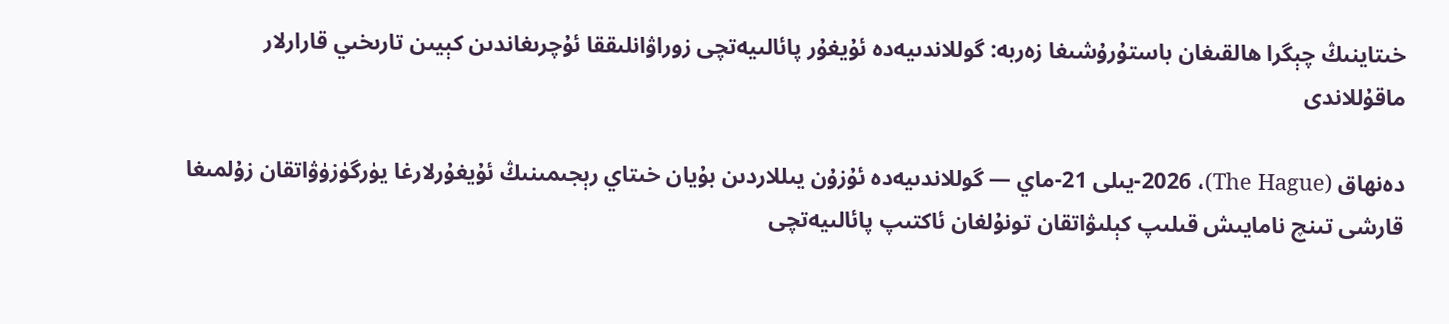خىتاينىڭ چېگرا ھالقىغان باستۇرۇشىغا زەربە: گوللاندىيەدە ئۇيغۇر پائالىيەتچى زوراۋانلىققا ئۇچرىغاندىن كېيىن تارىخىي قارارلار ماقۇللاندى

دەنھاق (The Hague)، 2026-يىلى 21-ماي — گوللاندىيەدە ئۇزۇن يىللاردىن بۇيان خىتاي رېجىمىنىڭ ئۇيغۇرلارغا يۈرگۈزۈۋاتقان زۇلمىغا قارشى تىنچ نامايىش قىلىپ كېلىۋاتقان تونۇلغان ئاكتىپ پائالىيەتچى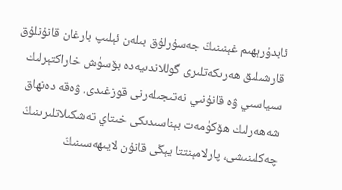ئابدۇرېھىم غېنىنىڭ جەسۇرلۇق بىلەن ئېلىپ بارغان قانۇنلۇق قارشىلىق ھەرىكەتلىرى گوللاندىيەدە بۆسۈش خاراكتېرلىك سىياسىي ۋە قانۇنىي نەتىجىلەرنى قوزغىدى. ۋەقە دەنھاق شەھەرلىك ھۆكۈمەت بېناسىدىكى خىتاي تەشكىلاتلىرىنىڭ چەكلىنىشى، پارلامېنتتا يېڭى قانۇن لايىھەسىنىڭ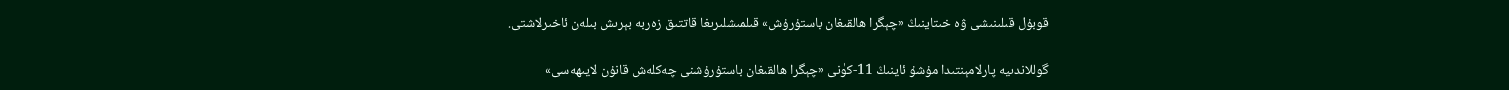قوبۇل قىلىنىشى ۋە خىتاينىڭ «چېگرا ھالقىغان باستۇرۇش» قىلمىشلىرىغا قاتتىق زەربە بېرىش بىلەن ئاخىرلاشتى.

گوللاندىيە پارلامېنتىدا مۇشۇ ئاينىڭ 11-كۈنى «چېگرا ھالقىغان باستۇرۇشنى چەكلەش قانۇن لايىھەسى»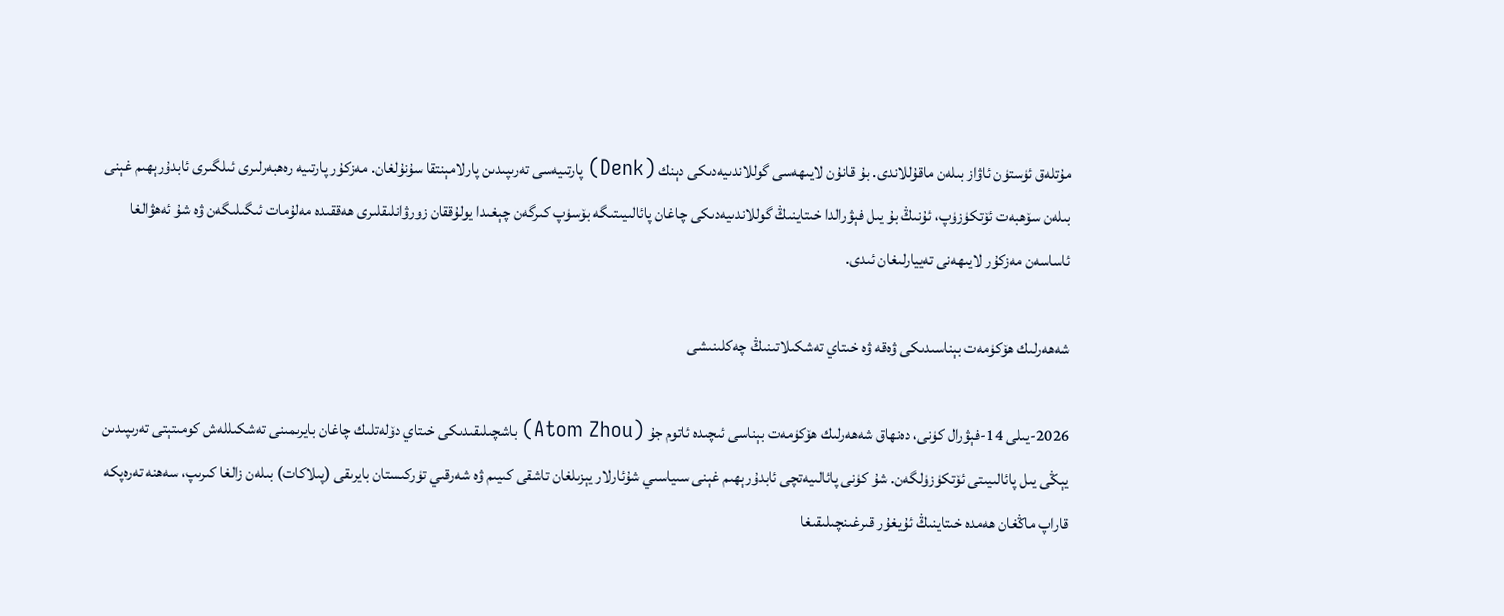مۇتلەق ئۈستۈن ئاۋاز بىلەن ماقۇللاندى. بۇ قانۇن لايىھەسى گوللاندىيەدىكى دېنك (Denk) پارتىيەسى تەرىپىدىن پارلامېنتقا سۇنۇلغان. مەزكۇر پارتىيە رەھبەرلىرى ئىلگىرى ئابدۇرېھىم غېنى بىلەن سۆھبەت ئۆتكۈزۈپ، ئۇنىڭ بۇ يىل فېۋرالدا خىتاينىڭ گوللاندىيەدىكى چاغان پائالىيىتىگە بۆسۈپ كىرگەن چېغىدا يولۇققان زورۋانلىقلىرى ھەققىدە مەلۇمات ئىگىلىگەن ۋە شۇ ئەھۋالغا ئاساسەن مەزكۇر لايىھەنى تەييارلىغان ئىدى.

شەھەرلىك ھۆكۈمەت بېناسىدىكى ۋەقە ۋە خىتاي تەشكىلاتىنىڭ چەكلىنىشى

2026-يىلى 14-فېۋرال كۈنى، دەنھاق شەھەرلىك ھۆكۈمەت بېناسى ئىچىدە ئاتوم جۇ (Atom Zhou) باشچىلىقىدىكى خىتاي دۆلەتلىك چاغان بايرىمىنى تەشكىللەش كومىتېتى تەرىپىدىن يېڭى يىل پائالىيىتى ئۆتكۈزۈلگەن. شۇ كۈنى پائالىيەتچى ئابدۇرېھىم غېنى سىياسىي شۇئارلار يېزىلغان تاشقى كىيىم ۋە شەرقىي تۈركىستان بايرىقى (پىلاكات) بىلەن زالغا كىرىپ، سەھنە تەرەپكە قاراپ ماڭغان ھەمدە خىتاينىڭ ئۇيغۇر قىرغىنچىلىقىغا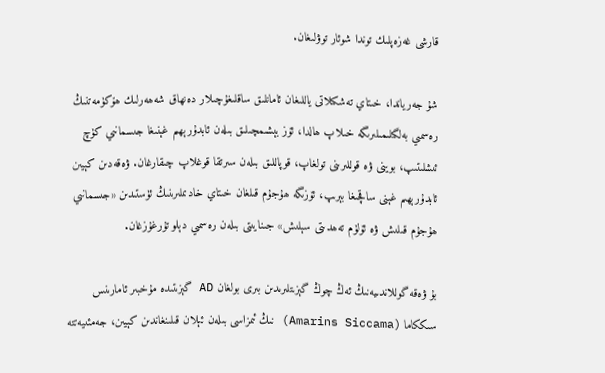قارشى غەزەپلىك توندا شوئار توۋلىغان.

شۇ جەرياندا، خىتاي تەشكىلاتى ياللىغان ئامانلىق ساقلىغۇچىلار دەنھاق شەھەرلىك ھۆكۈمەتنىڭ رەسمىي بەلگىلىمىلىرىگە خىلاپ ھالدا، ئۆز بېشىمچىلىق بىلەن ئابدۇرېھىم غېنىغا جىسمانىي كۈچ ئىشلىتىپ، بوينى ۋە قوللىرىنى تولغاپ، قوپاللىق بىلەن سىرتقا قوغلاپ چىقارغان. ۋەقەدىن كېيىن ئابدۇرېھىم غېنى ساقچىغا بېرىپ، ئۆزىگە ھۇجۇم قىلغان خىتاي خادىملىرىنىڭ ئۈستىدىن «جىسمانىي ھۇجۇم قىلىش ۋە ئۆلۈم تەھدىتى سېلىش» جىنايىتى بىلەن رەسمىي دېلو تۇرغۇزغان.

بۇ ۋەقە گوللاندىيەنىڭ ئەڭ چوڭ گېزىتلىرىدىن بىرى بولغان AD گېزىتىدە مۇخبىر ئامارىنس سىككاما (Amarins Siccama) نىڭ ئىمزاسى بىلەن ئېلان قىلىنغاندىن كېيىن، جەمئىيەتتە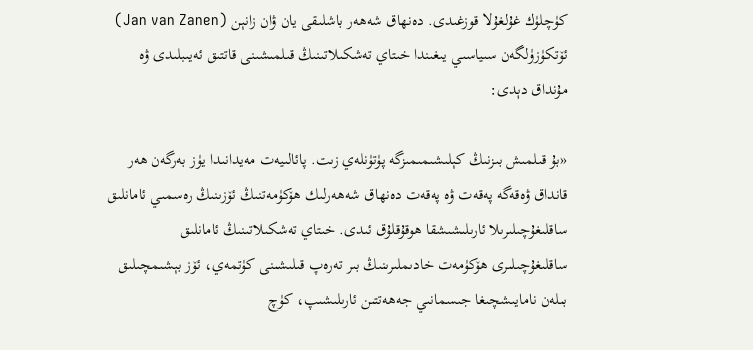كۈچلۈك غۇلغۇلا قوزغىدى. دەنھاق شەھەر باشلىقى يان ۋان زانېن (Jan van Zanen) ئۆتكۈزۈلگەن سىياسىي يىغىندا خىتاي تەشكىلاتىنىڭ قىلمىشىنى قاتتىق ئەيىبلىدى ۋە مۇنداق دېدى:

«بۇ قىلمىش بىزنىڭ كېلىشىمىمىزگە پۈتۈنلەي زىت. پائالىيەت مەيدانىدا يۈز بەرگەن ھەر قانداق ۋەقەگە پەقەت ۋە پەقەت دەنھاق شەھەرلىك ھۆكۈمەتنىڭ ئۆزىنىڭ رەسمىي ئامانلىق ساقلىغۇچىلىرىلا ئارىلىشىشقا ھوقۇقلۇق ئىدى. خىتاي تەشكىلاتىنىڭ ئامانلىق ساقلىغۇچىلىرى ھۆكۈمەت خادىملىرىنىڭ بىر تەرەپ قىلىشىنى كۈتمەي، ئۆز بېشىمچىلىق بىلەن نامايىشچىغا جىسمانىي جەھەتتىن ئارىلىشىپ، كۈچ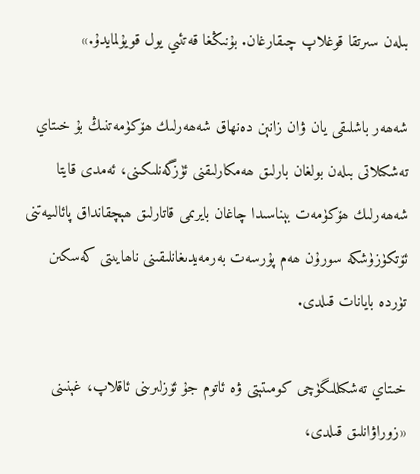بىلەن سىرتقا قوغلاپ چىقارغان. بۇنىڭغا قەتئىي يول قويۇلمايدۇ.»

شەھەر باشلىقى يان ۋان زانېن دەنھاق شەھەرلىك ھۆكۈمەتنىڭ بۇ خىتاي تەشكىلاتى بىلەن بولغان بارلىق ھەمكارلىقنى ئۈزگەنلىكىنى، ئەمدى قايتا شەھەرلىك ھۆكۈمەت بېناسىدا چاغان بايرىمى قاتارلىق ھېچقانداق پائالىيەتنى ئۆتكۈزۈشكە سورۇن ھەم پۇرسەت بەرمەيدىغانلىقىنى ناھايىتى كەسكىن تۈردە بايانات قىلدى.

خىتاي تەشكىللىگۈچى كومىتېتى ۋە ئاتوم جۇ ئۆزلىرىنى ئاقلاپ، غېنىنى «زوراۋانلىق قىلدى،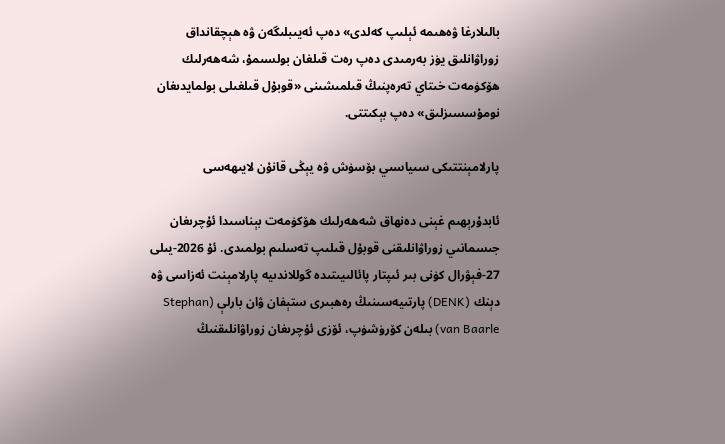بالىلارغا ۋەھىمە ئېلىپ كەلدى» دەپ ئەيىبلىگەن ۋە ھېچقانداق زوراۋانلىق يۈز بەرمىدى دەپ رەت قىلغان بولسىمۇ، شەھەرلىك ھۆكۈمەت خىتاي تەرەپنىڭ قىلمىشىنى «قوبۇل قىلغىلى بولمايدىغان نومۇسسىزلىق» دەپ بېكىتتى.

پارلامېنتتىكى سىياسىي بۆسۈش ۋە يېڭى قانۇن لايىھەسى

ئابدۇرېھىم غېنى دەنھاق شەھەرلىك ھۆكۈمەت بېناسىدا ئۇچرىغان جىسمانىي زوراۋانلىقنى قوبۇل قىلىپ تەسلىم بولمىدى. ئۇ 2026-يىلى 27-فېۋرال كۈنى بىر ئىپتار پائالىيىتىدە گوللاندىيە پارلامېنت ئەزاسى ۋە دېنك (DENK) پارتىيەسىنىڭ رەھبىرى ستېفان ۋان بارلې (Stephan van Baarle) بىلەن كۆرۈشۈپ، ئۆزى ئۇچرىغان زوراۋانلىقنىڭ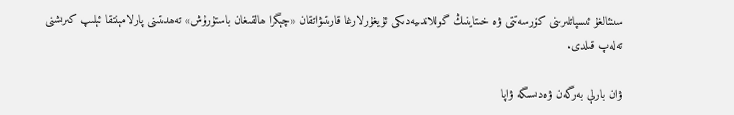سىنئالغۇ ئىسپاتلىرىنى كۆرسەتتى ۋە خىتاينىڭ گوللاندىيەدىكى ئۇيغۇرلارغا قارىتىۋاتقان «چېگرا ھالقىغان باستۇرۇش» تەھدىتىنى پارلامېنتقا ئېلىپ كىرىشنى تەلەپ قىلدى.

ۋان بارلې بەرگەن ۋەدىسىگە ۋاپا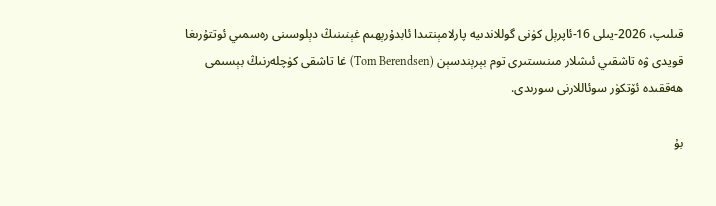قىلىپ، 2026-يىلى 16-ئاپرېل كۈنى گوللاندىيە پارلامېنتىدا ئابدۇرېھىم غېنىنىڭ دېلوسىنى رەسمىي ئوتتۇرىغا قويدى ۋە تاشقىي ئىشلار مىنىستىرى توم بېرېندسېن (Tom Berendsen) غا تاشقى كۈچلەرنىڭ بېسىمى ھەققىدە ئۆتكۈر سوئاللارنى سورىدى.

بۇ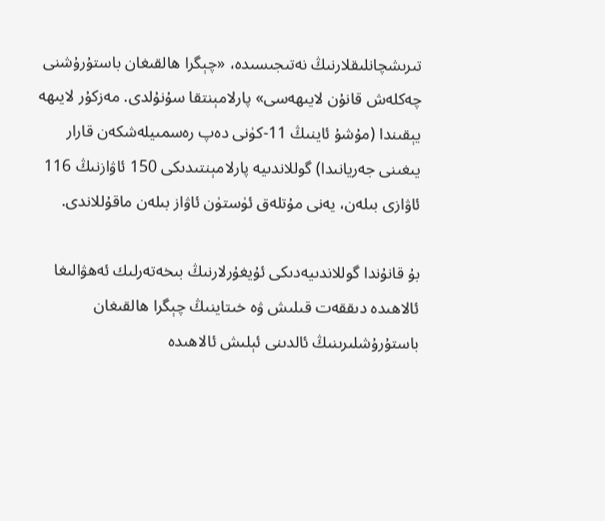تىرىشچانلىقلارنىڭ نەتىجىسىدە، «چېگرا ھالقىغان باستۇرۇشنى چەكلەش قانۇن لايىھەسى» پارلامېنتقا سۇنۇلدى. مەزكۇر لايىھە يېقىندا (مۇشۇ ئاينىڭ 11-كۈنى دەپ رەسمىيلەشكەن قارار يىغىنى جەريانىدا) گوللاندىيە پارلامېنتىدىكى 150 ئاۋازنىڭ 116 ئاۋازى بىلەن، يەنى مۇتلەق ئۈستۈن ئاۋاز بىلەن ماقۇللاندى.

بۇ قانۇندا گوللاندىيەدىكى ئۇيغۇرلارنىڭ بىخەتەرلىك ئەھۋالىغا ئالاھىدە دىققەت قىلىش ۋە خىتاينىڭ چېگرا ھالقىغان باستۇرۇشلىرىنىڭ ئالدىنى ئېلىش ئالاھىدە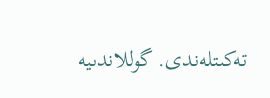تەكىتلەندى. گوللاندىيە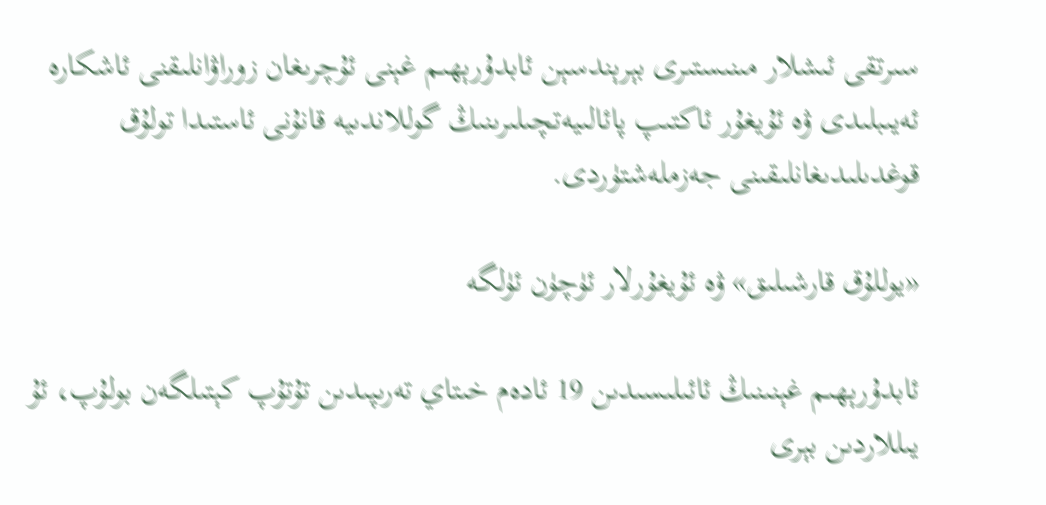سىرتقى ئىشلار مىنىستىرى بېرېندسېن ئابدۇرېھىم غېنى ئۇچرىغان زوراۋانلىقنى ئاشكارە ئەيىبلىدى ۋە ئۇيغۇر ئاكتىپ پائالىيەتچىلىرىنىڭ گوللاندىيە قانۇنى ئاستىدا تولۇق قوغدىلىدىغانلىقىنى جەزملەشتۈردى.

«يوللۇق قارشىلىق» ۋە ئۇيغۇرلار ئۈچۈن ئۈلگە

ئابدۇرېھىم غېنىنىڭ ئائىلىسىدىن 19 ئادەم خىتاي تەرىپىدىن تۇتۇپ كېتىلگەن بولۇپ، ئۇ يىللاردىن بېرى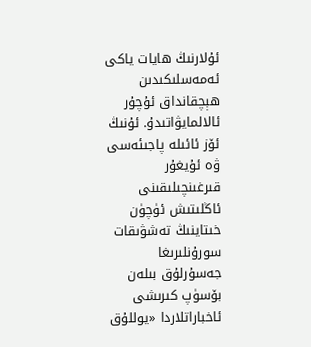ئۇلارنىڭ ھايات ياكى ئەمەسلىكىدىن ھېچقانداق ئۇچۇر ئالالمايۋاتىدۇ. ئۇنىڭ ئۆز ئائىلە پاجىئەسى ۋە ئۇيغۇر قىرغىنچىلىقىنى ئاڭلىتىش ئۈچۈن خىتاينىڭ تەشۋىقات سورۇنلىرىغا جەسۇرلۇق بىلەن بۆسۈپ كىرىشى ئاخباراتلاردا «يوللۇق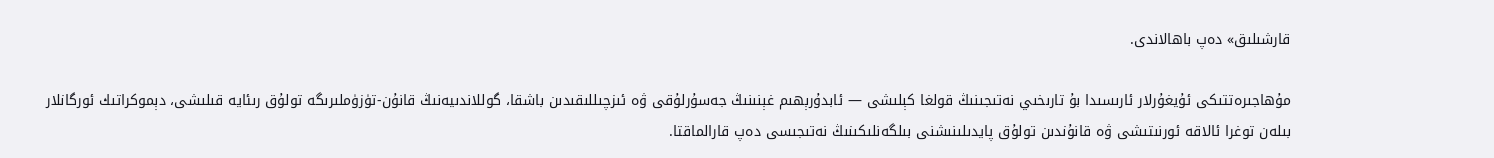قارشىلىق» دەپ باھالاندى.

مۇھاجىرەتتىكى ئۇيغۇرلار ئارىسىدا بۇ تارىخىي نەتىجىنىڭ قولغا كېلىشى — ئابدۇرېھىم غېنىنىڭ جەسۇرلۇقى ۋە ئىزچىللىقىدىن باشقا، گوللاندىيەنىڭ قانۇن-تۈزۈملىرىگە تولۇق رىئايە قىلىشى، دېموكراتىك ئورگانلار بىلەن توغرا ئالاقە ئورنىتىشى ۋە قانۇندىن تولۇق پايدىلىنىشنى بىلگەنلىكىنىڭ نەتىجىسى دەپ قارالماقتا.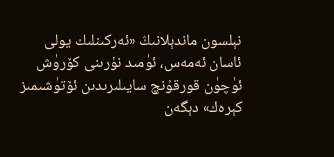نېلسون ماندېلانىڭ «ئەركىنلىك يولى ئاسان ئەمەس، ئۈمىد نۇرىنى كۆرۈش ئۈچۈن قورقۇنچ سايىلىرىدىن ئۆتۈشىمىز كېرەك» دېگەن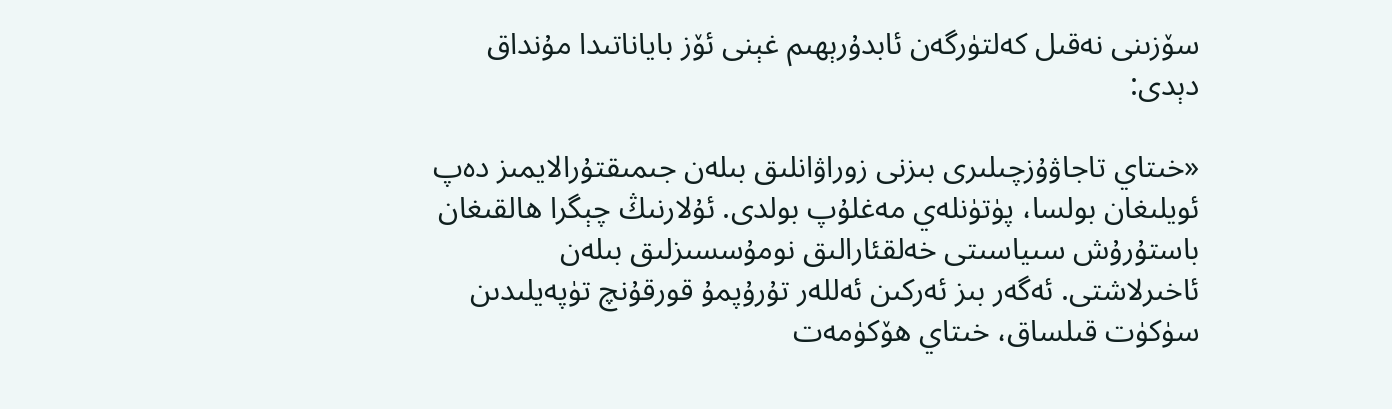سۆزىنى نەقىل كەلتۈرگەن ئابدۇرېھىم غېنى ئۆز باياناتىدا مۇنداق دېدى:

«خىتاي تاجاۋۇزچىلىرى بىزنى زوراۋانلىق بىلەن جىمىقتۇرالايمىز دەپ ئويلىغان بولسا، پۈتۈنلەي مەغلۇپ بولدى. ئۇلارنىڭ چېگرا ھالقىغان باستۇرۇش سىياسىتى خەلقئارالىق نومۇسسىزلىق بىلەن ئاخىرلاشتى. ئەگەر بىز ئەركىن ئەللەر تۇرۇپمۇ قورقۇنچ تۈپەيلىدىن سۈكۈت قىلساق، خىتاي ھۆكۈمەت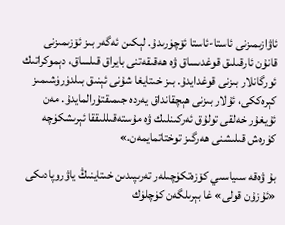ئاۋازىمىزنى ئاستا-ئاستا ئۆچۈرىدۇ. لېكىن ئەگەر بىز ئۆزىمىزنى قانۇن ئارقىلىق قوغدىساق ۋە ھەقىقەتنى بايراق قىلساق، دېموكراتىك ئورگانلار بىزنى قوغدايدۇ. بىز خىتايغا شۇنى ئېنىق بىلدۈرۈشىمىز كېرەككى، ئۇلار بىزنى ھېچقانداق يەردە جىمىقتۇرالمايدۇ. مەن ئۇيغۇر خەلقى تولۇق ئەركىنلىك ۋە مۇستەقىللىققا ئېرىشكۈچە كۈرەش قىلىشنى ھەرگىز توختاتمايمەن.»

بۇ ۋەقە سىياسىي كۆزەتكۈچىلەر تەرىپىدىن خىتاينىڭ ياۋروپادىكى «ئۇزۇن قولى» غا بېرىلگەن كۈچلۈك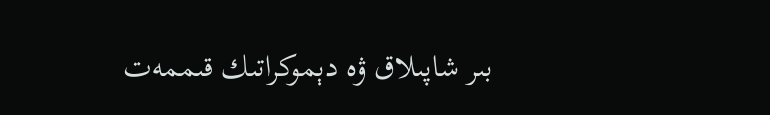بىر شاپىلاق ۋە دېموكراتىك قىممەت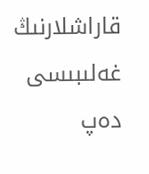قاراشلارنىڭ غەلىبىسى دەپ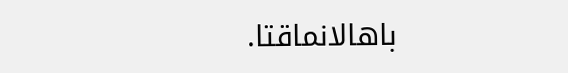باھالانماقتا.